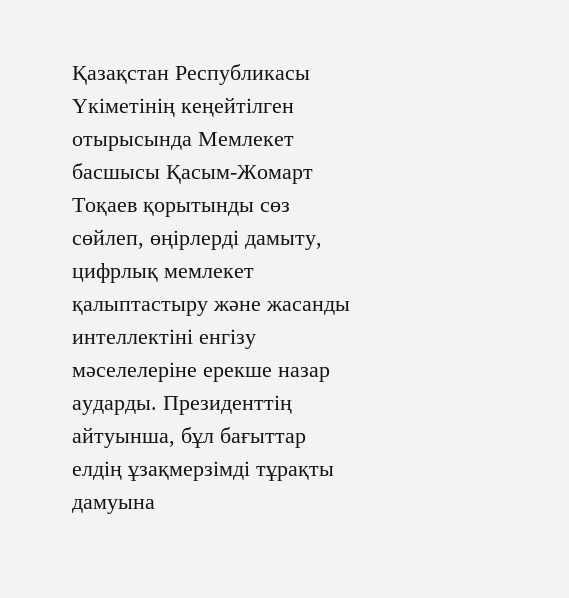Қазақстан Республикасы Үкіметінің кеңейтілген отырысында Мемлекет басшысы Қасым-Жомарт Тоқаев қорытынды сөз сөйлеп, өңірлерді дамыту, цифрлық мемлекет қалыптастыру және жасанды интеллектіні енгізу мәселелеріне ерекше назар аударды. Президенттің айтуынша, бұл бағыттар елдің ұзақмерзімді тұрақты дамуына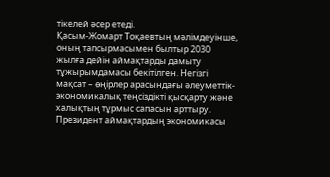тікелей әсер етеді.
Қасым-Жомарт Тоқаевтың мәлімдеуінше, оның тапсырмасымен былтыр 2030 жылға дейін аймақтарды дамыту тұжырымдамасы бекітілген. Негізгі мақсат – өңірлер арасындағы әлеуметтік-экономикалық теңсіздікті қысқарту және халықтың тұрмыс сапасын арттыру. Президент аймақтардың экономикасы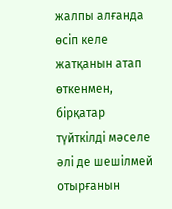жалпы алғанда өсіп келе жатқанын атап өткенмен, бірқатар түйткілді мәселе әлі де шешілмей отырғанын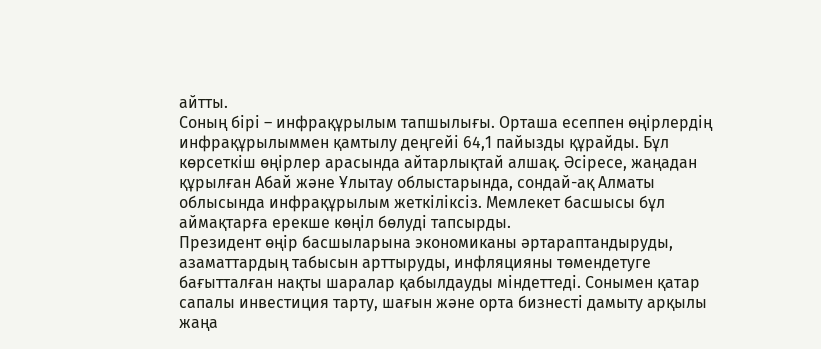айтты.
Соның бірі – инфрақұрылым тапшылығы. Орташа есеппен өңірлердің инфрақұрылыммен қамтылу деңгейі 64,1 пайызды құрайды. Бұл көрсеткіш өңірлер арасында айтарлықтай алшақ. Әсіресе, жаңадан құрылған Абай және Ұлытау облыстарында, сондай-ақ Алматы облысында инфрақұрылым жеткіліксіз. Мемлекет басшысы бұл аймақтарға ерекше көңіл бөлуді тапсырды.
Президент өңір басшыларына экономиканы әртараптандыруды, азаматтардың табысын арттыруды, инфляцияны төмендетуге бағытталған нақты шаралар қабылдауды міндеттеді. Сонымен қатар сапалы инвестиция тарту, шағын және орта бизнесті дамыту арқылы жаңа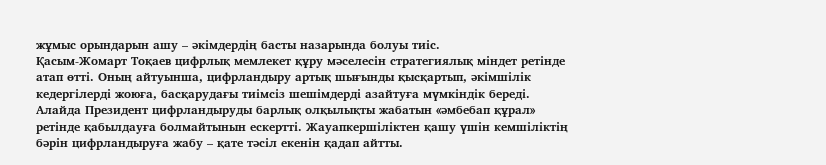жұмыс орындарын ашу – әкімдердің басты назарында болуы тиіс.
Қасым-Жомарт Тоқаев цифрлық мемлекет құру мәселесін стратегиялық міндет ретінде атап өтті. Оның айтуынша, цифрландыру артық шығынды қысқартып, әкімшілік кедергілерді жоюға, басқарудағы тиімсіз шешімдерді азайтуға мүмкіндік береді. Алайда Президент цифрландыруды барлық олқылықты жабатын «әмбебап құрал» ретінде қабылдауға болмайтынын ескертті. Жауапкершіліктен қашу үшін кемшіліктің бәрін цифрландыруға жабу – қате тәсіл екенін қадап айтты.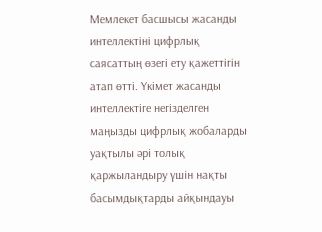Мемлекет басшысы жасанды интеллектіні цифрлық саясаттың өзегі ету қажеттігін атап өтті. Үкімет жасанды интеллектіге негізделген маңызды цифрлық жобаларды уақтылы әрі толық қаржыландыру үшін нақты басымдықтарды айқындауы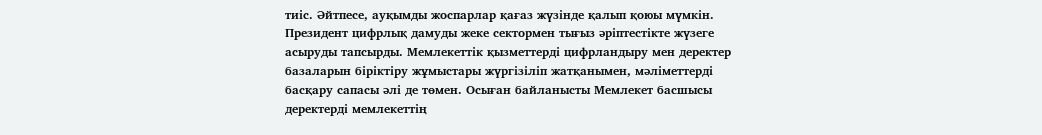тиіс. Әйтпесе, ауқымды жоспарлар қағаз жүзінде қалып қоюы мүмкін.
Президент цифрлық дамуды жеке сектормен тығыз әріптестікте жүзеге асыруды тапсырды. Мемлекеттік қызметтерді цифрландыру мен деректер базаларын біріктіру жұмыстары жүргізіліп жатқанымен, мәліметтерді басқару сапасы әлі де төмен. Осыған байланысты Мемлекет басшысы деректерді мемлекеттің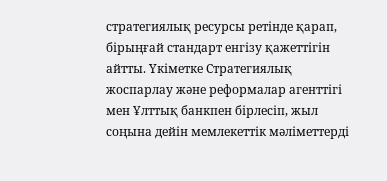стратегиялық ресурсы ретінде қарап, бірыңғай стандарт енгізу қажеттігін айтты. Үкіметке Стратегиялық жоспарлау және реформалар агенттігі мен Ұлттық банкпен бірлесіп, жыл соңына дейін мемлекеттік мәліметтерді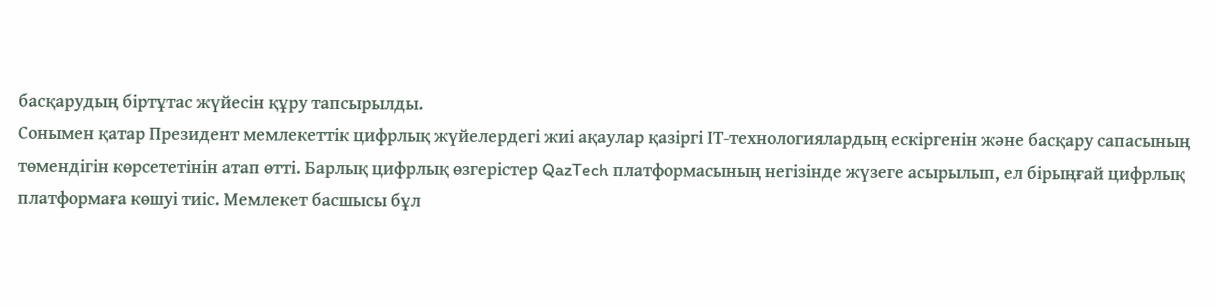басқарудың біртұтас жүйесін құру тапсырылды.
Сонымен қатар Президент мемлекеттік цифрлық жүйелердегі жиі ақаулар қазіргі ІТ-технологиялардың ескіргенін және басқару сапасының төмендігін көрсететінін атап өтті. Барлық цифрлық өзгерістер QazTech платформасының негізінде жүзеге асырылып, ел бірыңғай цифрлық платформаға көшуі тиіс. Мемлекет басшысы бұл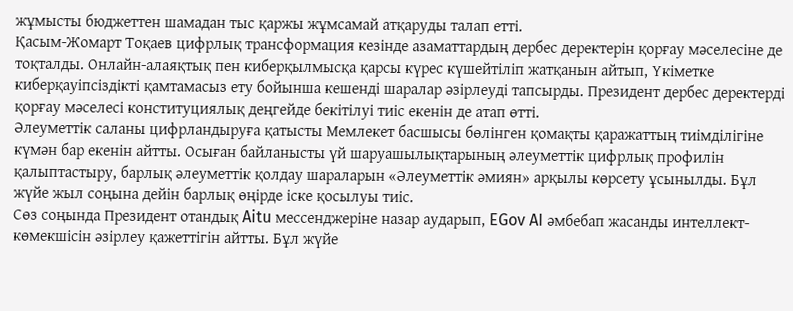жұмысты бюджеттен шамадан тыс қаржы жұмсамай атқаруды талап етті.
Қасым-Жомарт Тоқаев цифрлық трансформация кезінде азаматтардың дербес деректерін қорғау мәселесіне де тоқталды. Онлайн-алаяқтық пен киберқылмысқа қарсы күрес күшейтіліп жатқанын айтып, Үкіметке киберқауіпсіздікті қамтамасыз ету бойынша кешенді шаралар әзірлеуді тапсырды. Президент дербес деректерді қорғау мәселесі конституциялық деңгейде бекітілуі тиіс екенін де атап өтті.
Әлеуметтік саланы цифрландыруға қатысты Мемлекет басшысы бөлінген қомақты қаражаттың тиімділігіне күмән бар екенін айтты. Осыған байланысты үй шаруашылықтарының әлеуметтік цифрлық профилін қалыптастыру, барлық әлеуметтік қолдау шараларын «Әлеуметтік әмиян» арқылы көрсету ұсынылды. Бұл жүйе жыл соңына дейін барлық өңірде іске қосылуы тиіс.
Сөз соңында Президент отандық Aitu мессенджеріне назар аударып, EGov AI әмбебап жасанды интеллект-көмекшісін әзірлеу қажеттігін айтты. Бұл жүйе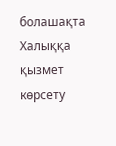болашақта Халыққа қызмет көрсету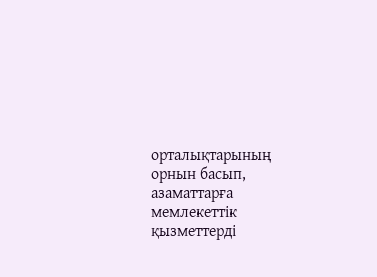орталықтарының орнын басып, азаматтарға мемлекеттік қызметтерді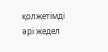қолжетімді әрі жедел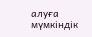алуға мүмкіндік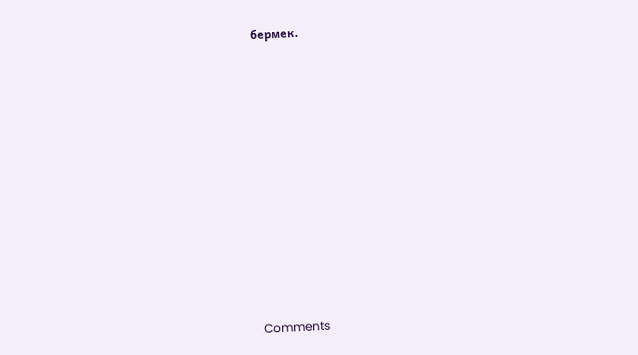бермек.













Comments